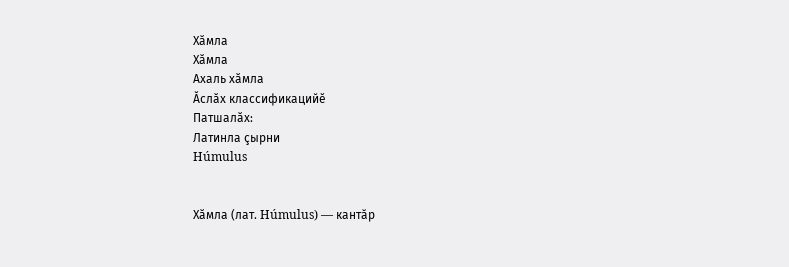Хăмла
Хăмла
Ахаль хăмла
Ăслăх классификацийĕ
Патшалăх:
Латинла çырни
Húmulus


Хăмла (лат. Húmulus) — кантӑр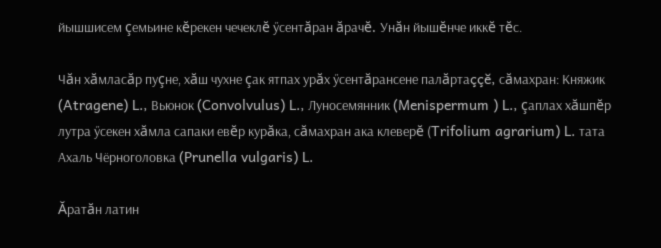йышшисем çемьине кĕрекен чечеклĕ ӳсентăран ăрачĕ. Унăн йышĕнче иккĕ тĕс.

Чăн хăмласăр пуçне, хăш чухне çак ятпах урăх ӳсентăрансене палăртаççĕ, сăмахран: Княжик (Atragene) L., Вьюнок (Convolvulus) L., Луносемянник (Menispermum ) L., çаплах хăшпĕр лутра ӳсекен хăмла сапаки евĕр курăка, сăмахран ака клеверĕ (Trifolium agrarium) L. тата Ахаль Чёрноголовка (Prunella vulgaris) L.

Ăратăн латин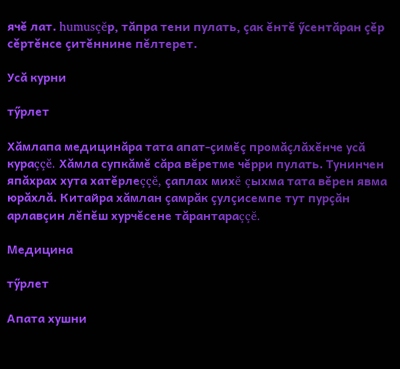ячĕ лат. humusçĕр, тăпра тени пулать, çак ĕнтĕ ӳсентăран çĕр сĕртĕнсе çитĕннине пĕлтерет.

Усă курни

тӳрлет

Хăмлапа медицинăра тата апат-çимĕç промăçлăхĕнче усă кураççĕ. Хăмла супкăмĕ сăра вĕретме чĕрри пулать. Тунинчен япăхрах хута хатĕрлеççĕ, çаплах михĕ çыхма тата вĕрен явма юрăхлă. Китайра хăмлан çамрăк çулçисемпе тут пурçăн арлавçин лĕпĕш хурчĕсене тăрантараççĕ.

Медицина

тӳрлет

Апата хушни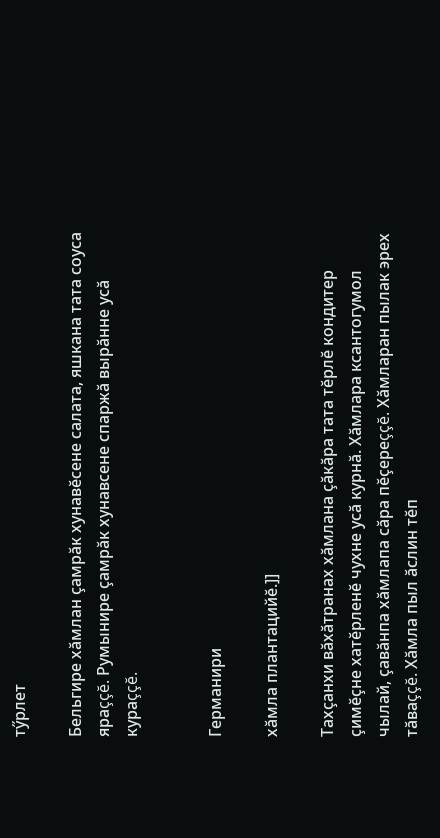тӳрлет

Бельгире хăмлан çамрăк хунавĕсене салата, яшкана тата соуса яраççĕ. Румынире çамрăк хунавсене спаржă вырăнне усă кураççĕ.


Германири

хăмла плантацийĕ.]]

Тахçанхи вăхăтранах хăмлана çăкăра тата тĕрлĕ кондитер çимĕçне хатĕрленĕ чухне усă курнă. Хăмлара ксантогумол чылай, çавăнпа хăмлапа сăра пĕçереççĕ. Хăмларан пылак эрех тăваççĕ. Хăмла пыл ăслин тĕп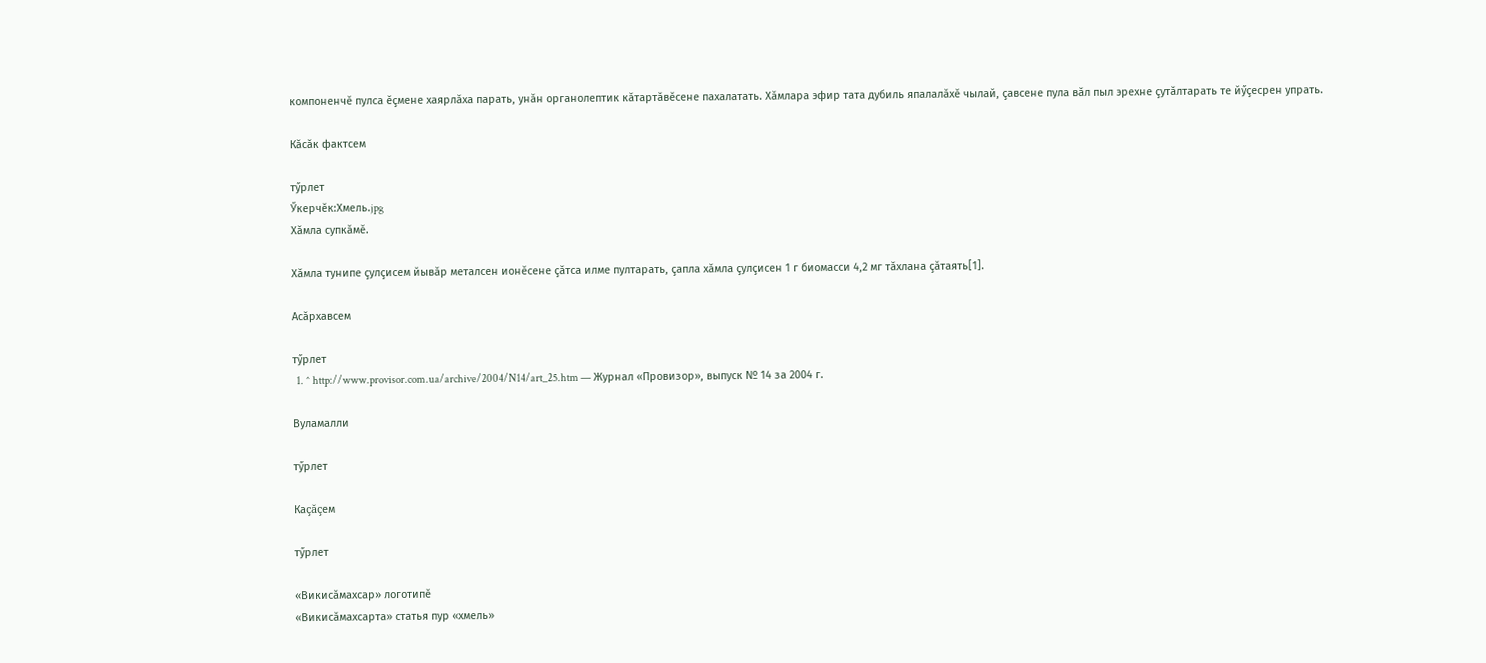компоненчĕ пулса ĕçмене хаярлăха парать, унăн органолептик кăтартăвĕсене пахалатать. Хăмлара эфир тата дубиль япалалăхĕ чылай, çавсене пула вăл пыл эрехне çутăлтарать те йӳçесрен упрать.

Кăсăк фактсем

тӳрлет
Ӳкерчĕк:Хмель.jpg
Хăмла супкăмĕ.

Хăмла тунипе çулçисем йывăр металсен ионĕсене çăтса илме пултарать, çапла хăмла çулçисен 1 г биомасси 4,2 мг тăхлана çăтаять[1].

Асăрхавсем

тӳрлет
  1. ^ http://www.provisor.com.ua/archive/2004/N14/art_25.htm — Журнал «Провизор», выпуск № 14 за 2004 г.

Вуламалли

тӳрлет

Каçăçем

тӳрлет

«Викисăмахсар» логотипĕ
«Викисăмахсарта» статья пур «хмель»